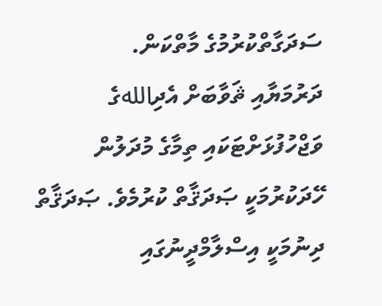ސަދަގާތްކުރުމުގެ މާތްކަން.
ދަރުމަޔާއި ޘަވާބަށް އެދިاللهގެ ވަޖްހުފުޅަށްޓަކައި ތިމާގެ މުދަލުން ހޭދަކުރުމަކީ ޞަދަޤާތް ކުރުމެވެ. ޞަދަޤާތް ދިނުމަކީ އިސްލާމްދީނުގައި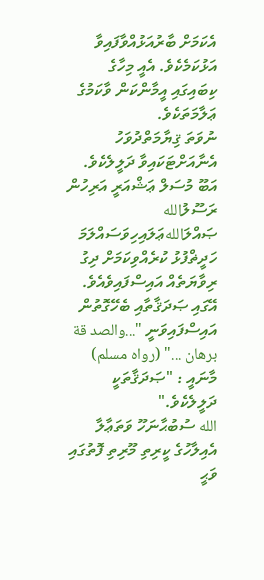އެކަމަށް ބާރުއަޅުއްވާފައިވާ އަޅުކަމެކެވެ. އެއީ މިހާގެ ކިބައިގައި އީމާންކަން ވާކަމުގެ ޢަލާމަތަކެވެ.
ނުވަތަ ޤިޔާމަތްދުވަހު އެނާއަށްޓަކައިވާ ދަލީލެކެވެ. އަބޫ މުސަލް ޢަޝްއަރީ އަރިހުން ރަސޫލުالله ޞައްލަاللهޢަލައިހިވަސައްލަމަ ހަދީޡްފުޅު ކުރެއްވިކަމަށް ދިގު ރިވާޔަތެއް އައިސްފައިވެއެވެ. އޭގައި ޞަދަޤާތާއި ބެހޭގޮތުން އައިސްފައިވަނީ "...والصد قة برهان ..." (رواه مسلم) މާނައީ : "ޞަދަޤާތަކީ ދަލީލެކެވެ."
الله ސުބުޙާނަހޫ ވަތަޢާލާ އެއިލާހުގެ ކީރިތި މޫރިތި ފޮތުގައި ވަޙީ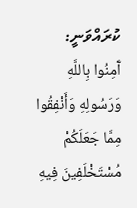ކުރައްވަނީ:
آَمِنُوا بِاللَّهِ وَرَسُولِهِ وَأَنْفِقُوا مِمَّا جَعَلَكُمْ مُسْتَخْلَفِينَ فِيهِ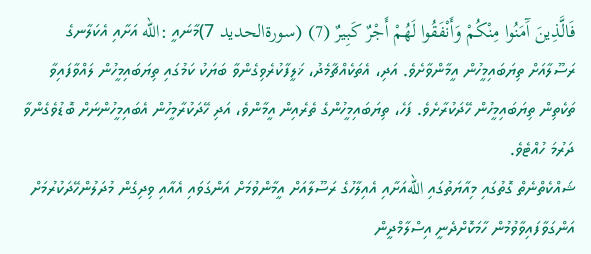فَالَّذِينَ آَمَنُوا مِنْكُمْ وَأَنْفَقُوا لَهُمْ أَجْرٌ كَبِيرٌ (7) (سورةالحديد 7)މާނައީ :الله އަށާއި އެކަލާނގެ ރަސޫލާއަށް ތިޔަބައިމީހުން އީމާންވާށެވެ. އަދި، އެތަކެއްޗާމެދު، ޚަލީފާކުރެވިގެންވާ ބަޔަކު ކަމުގައި ތިޔަބައިމީހުން ލައްވާފައިވާ ތަކެތިން ތިޔަބައިމީހުން ހޭދަކުރާށެވެ. ފަހެ، ތިޔަބައިމީހުންގެ ތެރެއިން އީމާންވެ، އަދި ހޭދަކުރާމީހުން އެބައިމީހުންނަށް ބޮޑުވެގެންވާ ދަރުމަ ހުއްޓެވެ.
ޝައްކެތްނެތް ގޮތުގައި މިއާޔަތުގައި اللهއަށާއި އެއިލާހުގެ ރަސޫލާއަށް އީމާންވުމަށް އަންގަވައި އެއާއި ވިދިގެން މުދަލުންހޭދަކުރުމަށް އަންގަވާފައިވާވުމުން ހާމަކޮށްދެނީ އިސްލާމްދީން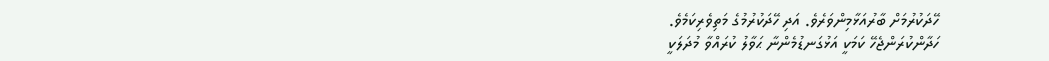ހޭދަކުރުމަށް ބާރުއަޅާމިންވަރެވެ. އަދި ހޭދަކުރުމުގެ މަތިވެރިކަމެވެ.
ހަދާންކުރަންޖެހޭ ކަމަކީ އަޅުގަނޑުމެންނާ ޙަވާލު ކުރައްވާ މުދަލަކީ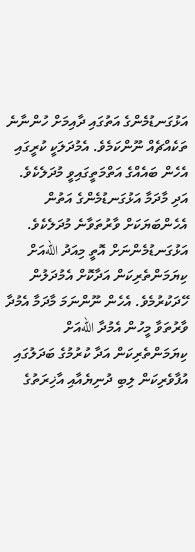އަޅުގަނޑުމެންގެ އަތުގައި ދާއިމަށް ހުންނާނެ ތަކެއްޗެއް ނޫންކަމެވެ. އެމުދަލަކީ ކުރީގައި އެހެން ބައެއްގެ އަތްމަތީގައިވީ މުދަލެކެވެ. އަދި މާދަމާ އަޅުގަނޑުމެންގެ އަތުން އެހެންބަޔަކަށް ވާރުތަވާނެ މުދަލެކެވެ. އަޅުގަނޑުމެންނަށް އޮތީ މިއަދު اللهއަށް ކިޔަމަންތެރިކަން އަދާކޮށް އެމުދަލުން ހޭދަކުރުމެވެ. އެހެން ނޫންނަމަ މާދަމާ އެމުދާ ވާރުތަވާ މީހުން އެމުދާ اللهއަށް ކިޔަމަންތެރިކަން އަދާ ކުރުމުގެ ބަދަލުގައި އުފާވެރިކަން ލިބި ދުނިޔެއާއި އާޚިރަތުގެ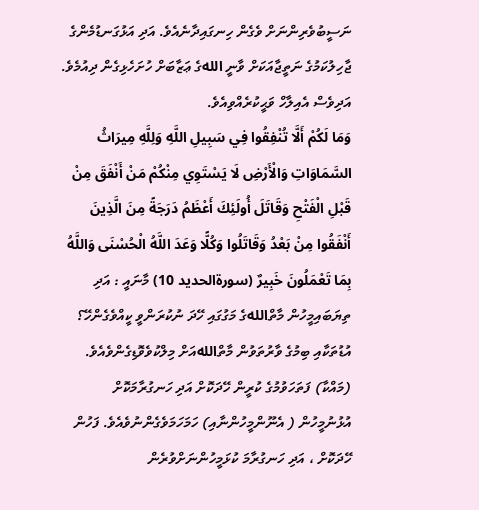ނަސީބުވެރިންނަށް ވެގެން ހިނގައިދާނެއެވެ. އަދި އަޅުގަނޑުމެންގެ ޖާހިލުކަމުގެ ނަތީޖާއަކަށް ވާނީ اللهގެ ޢަޒާބަށް ހުށަހެޅިގެން ދިއުމެވެ.
އަދިވެސް އެއިލާހް ވަޙީކުރެއްވިއެވެ.
وَمَا لَكُمْ أَلَّا تُنْفِقُوا فِي سَبِيلِ اللَّهِ وَلِلَّهِ مِيرَاثُ السَّمَاوَاتِ وَالْأَرْضِ لَا يَسْتَوِي مِنْكُمْ مَنْ أَنْفَقَ مِنْ قَبْلِ الْفَتْحِ وَقَاتَلَ أُولَئِكَ أَعْظَمُ دَرَجَةً مِنَ الَّذِينَ أَنْفَقُوا مِنْ بَعْدُ وَقَاتَلُوا وَكُلًّا وَعَدَ اللَّهُ الْحُسْنَى وَاللَّهُ بِمَا تَعْمَلُونَ خَبِيرٌ (سورةالحديد 10) މާނައީ : އަދި ތިޔަބައިމީހުން މާތްاللهގެ މަގުގައި ހޭދަ ނުކުރަންވީ ކީއްވެގެންހޭ؟ އުޑުތަކާއި ބިމުގެ ވާރުތަވުން މާތްاللهއަށް މިލްކުވެވޮޑިގެންވެއެވެ. (މައްކާ) ފަތަހަވުމުގެ ކުރީން ހޭދަކޮށް އަދި ހަނގުރާމަކޮށް އުޅުނުމީހުން ( އެނޫންމީހުންނާއި) ހަމަހަމަވެގެންނުވެއެވެ. ފަހުން ހޭދަކޮށް ، އަދި ހަނގުރާމަ ކުޅަމީހުންނަށްވުރެން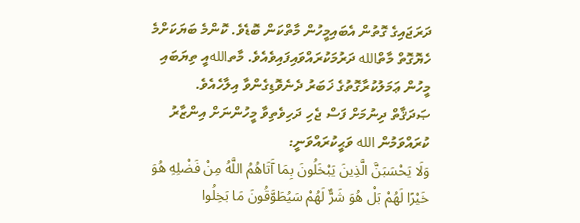ދަރަޖައިގެ ގޮތުން އެބައިމީހުން މާތްކަން ބޮޑެވެ. ކޮންމެ ބަޔަކަށްމެ ހެޔޮގޮތް މާތްالله ދަރުމަކުރައްވައިފައިވެއެވެ. މާތاللهއީ ތިޔަބައި މީހުން ޢަމަލުކުރާގޮތުގެ ޚަބަރު ދެނެވޮޑިގެންވާ އިލާހެއެވެ.
ޞަދަޤާތް ދިނުމަށް ފަސް ޖެހި ދަހިވެތިވާ މީހުންނަށް އިންޒާރު ކުރައްވަމުން الله ވަޙީކުރައްވަނީ:
وَلَا يَحْسَبَنَّ الَّذِينَ يَبْخَلُونَ بِمَا آَتَاهُمُ اللَّهُ مِنْ فَضْلِهِ هُوَ خَيْرًا لَهُمْ بَلْ هُوَ شَرٌّ لَهُمْ سَيُطَوَّقُونَ مَا بَخِلُوا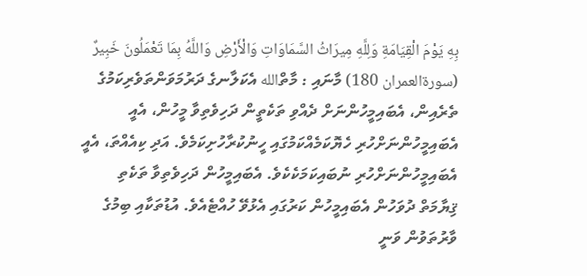بِهِ يَوْمَ الْقِيَامَةِ وَلِلَّهِ مِيرَاثُ السَّمَاوَاتِ وَالْأَرْضِ وَاللَّهُ بِمَا تَعْمَلُونَ خَبِيرٌ (سورةالعمران 180) މާނައި : މާތްالله އެކަލާނގެ ދަރުމަވަންތަވެރިކަމުގެ ތެރެއިން، އެބައިމީހުންނަށް ދެއްވި ތަކެތީން ދަހިވެތިވާ މީހުން، އެއީ އެބައިމީހުންނަށްހުރި ހެޔޮކަމެއްކަމުގައި ހީނުކުރާހުށިކަމެވެ. އަދި ކިއެއްތަ، އެއީ އެބައިމީހުންނަށްހުރި ނުބައިކަމަކެކެވެ. އެބައިމީހުން ދަހިވެތިވާ ތަކެތި ޤިޔާމަތް ދުވަހުން އެބައިމީހުން ކަރުގައި އެޅުވޭ ހުއްޓެއެވެ. އުޑުތަކާއި ބިމުގެ ވާރުތަވުން ވަނީ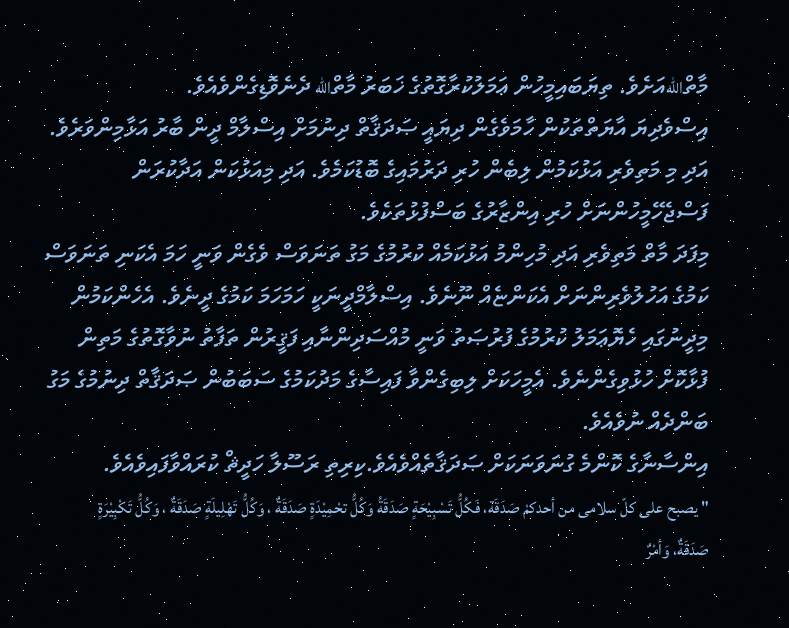މާތްاللهއަށެވެ. ތިޔަބައިމީހުން ޢަމަލުކުރާގޮތުގެ ޚަބަރު މާތްالله ދެނެވޮޑިގެންވެއެވެ.
އިސްވެދިޔަ އާޔަތްތަކުން ހާމަވެގެން ދިޔައީ ޞަދަޤާތް ދިނުމަށް އިސްލާމް ދީން ބާރު އަޅާމިންވަރެވެ. އަދި މި މަތިވެރި އަޅުކަމުން ލިބެން ހުރި ދަރުމައިގެ ބޮޑުކަމެވެ. އަދި މިއަޅުކަން އަދާކުރަން ފަސްޖެހޭމީހުންނަށް ހުރި އިންޒާރުގެ ބަސްފުޅުތަކެވެ.
މިފަދަ މާތް މަތިވެރި އަދި މުހިންމު އަޅުކަމެއް ކުރުމުގެ މަގު ތަނަވަސް ވެގެން ވަނީ ހަމަ އެކަނި ތަނަވަސް ކަމުގެ އަހުލުވެރިންނަށް އެކަންޏެއް ނޫނެވެ. އިސްލާމްދީނަކީ ހަމަހަމަ ކަމުގެ ދީނެވެ. އެހެންކަމުން މިދީނުގައި ހެޔޮޢަމަލު ކުރުމުގެ ފުރުޞަތު ވަނީ މުއްސަދިންނާއި ފަޤީރުން ތަފާތު ނުވާގޮތުގެ މަތިން ފުޅާކޮށް ހުޅުވިގެންނެވެ. އެމީހަކަށް ލިބިގެންވާ ފައިސާގެ މަދުކަމުގެ ސަބަބުން ޞަދަޤާތް ދިނުމުގެ މަގު ބަންދެއް ނުވެއެވެ.
އިންސާނާގެ ކޮންމެ ގުނަވަނަކަށް ޞަދަޤާތެއްވެއެވެ.ކިރިތި ރަސޫލާ ހަދީޘް ކުރައްވާފައިވެއެވެ.
" يصبح على كلّ سلامى من أحدكمْ صَدَقَة، فَكُلُّ تَسْبِيْحَةٍ صَدَقَةُ وَكُلُّ تحْمِيْدَةٍ صَدَقَةٌ ، وَكُلُّ تَهْلِيلَةٍ صَدَقَةٌ ، وَكُلُّ تَكْبِيْرَةٍ صَدَقَةٌ، وَأمْرٌ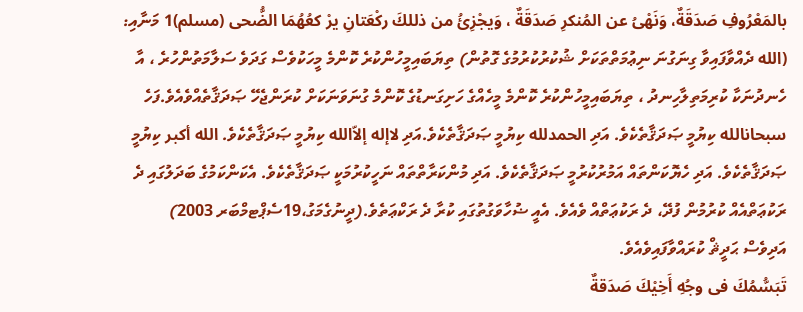بالمَعْرُوفِ صَدَقَةٌ، وَنَهْىُ عن المُنكرِ صَدَقَةٌ ، وَيجْزِئُ من ذللكَ ركْعَتانِ يرْ كعُهُمَا الضُّحى (مسلم)1 މަނާއި: (الله ދެއްވާފައިވާ ގިނަގުނަ ނިޢުމަތްތަކަށް ޝުކުރުކުރުމުގެ ގޮތުން) ތިޔަބައިމީހުންކުރެ ކޮންމެ މީހަކުވެސް ގަދަވެ ސަލާމަތުންހުރެ ، އާ ހެނދުނަކާ ކުރިމަތިލާހިނދު ، ތިޔަބައިމީހުންކުރެ ކޮންމެ މީހެއްގެ ހަށިގަނޑުގެ ކޮންމެ ގުނަވަނަކަށް ކުރަންޖެހޭ ޞަދަޤާތެއްވެއެވެ.ފަހެ سبحانالله ކިޔުމީ ޞަދަޤާތެކެވެ. އަދި الحمدلله ކިޔުމީ ޞަދަޤާތެކެވެ.އަދި لاإله إلاّالله ކިޔުމީ ޞަދަޤާތެކެވެ. الله أكبر ކިޔުމީ ޞަދަޤާތެކެވެ. އަދި ހެޔޮކަންތައް އަމުރުކުރުމީ ޞަދަޤާތެކެވެ. އަދި މުންކަރާތްތައް ނަހީކުރުމަކީ ޞަދަޤާތެކެވެ. އެކަންކަމުގެ ބަދަލުގައި ދެ ރަކުޢަތްއެއް ކުރުމުން ފުދޭ، ދެ ރަކުޢަތްއް ވެއެވެ. އެއީ ޟުހާވަގުތުގައި ކުރާ ދެ ރަކްޢަތެވެ.(ދީނުގެމަގު،19ސެޕްޓމްބަރ 2003)
އަދިވެސް ޙަދީޘް ކުރައްވާފައިވެއެވެ.
تَبَسُّمُكَ فى وجُهِ أَخِيْكَ صَدَقةٌ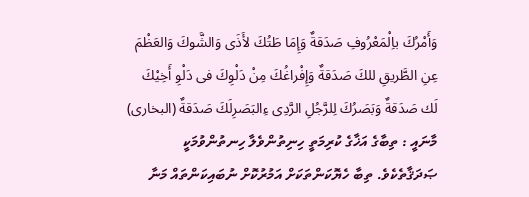وَأَمْرُكَ باِلْمَعْرُوفِ صَدَقةٌ وَإِمَا طَتُكَ لأَذَى وَالشَّوكَ وَالعَظْمَ عِنِ الطَّريقِ للكَ صَدَقةٌ وَإِفْراغُكَ مِنْ دَلْوِكَ فى دَلْوِ أَخِيْكَ لَك صَدَقةٌ وَبَصَرُكَ لِلرَّجُلِ الرَّدِى ءِالبَصَرِلَكَ صَدَقةٌ (البخارى) މާނައީ : ތިބާގެ އަޚާގެ ކުރިމަތީ ހިނިތުންވެލާ ހިނތުންވުމަކީ ޞަދަޤާތެކެވެ. ތިބާ ހެޔޮކަންތަކަށް އަމުރުކޮށް ނުބައިކަންތައް މަނާ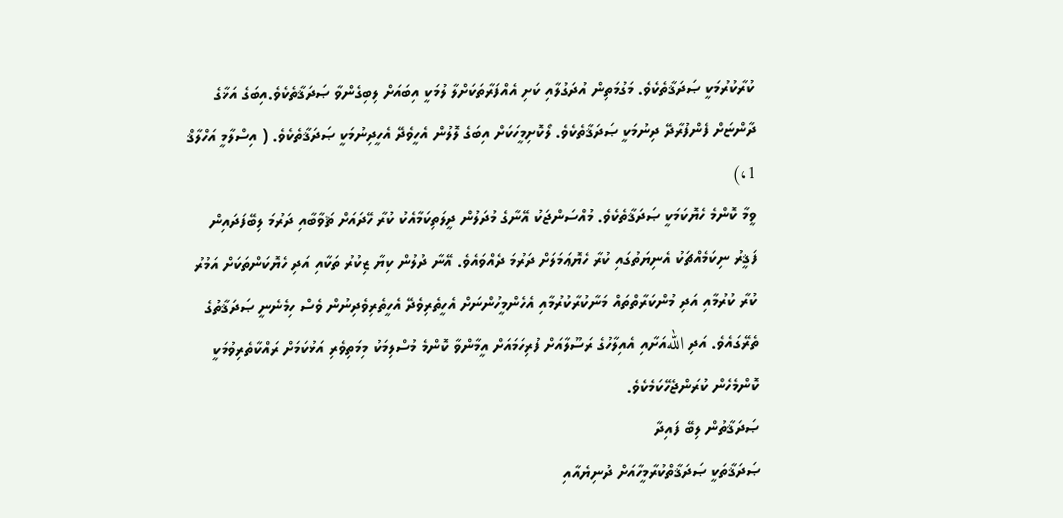ކުރާކުރުމަކީ ޞަދަޤާތެކެވެ. މަގުމަތިން އުދަގުލާއި ކަށި އެއްފަރާތަކަށްލާ ލުމަކީ އިބައަށް ލިބިގެންވާ ޞަދަޤާތެކެވެ.އިބަގެ އަޚާގެ ދާންޏަށް ފެންފުރާދޭ ދިނުމަކީ ޞަދަޤާތެކެވެ. ލޯކޮށިމީހަކަށް އިބަގެ ލޮލުން އެހީވެދޭ އެހީދިނުމަކީ ޞަދަޤާތެކެވެ. ( އިސްލާމީ އަހްލާޤް 1،)
ވީމާ ކޮންމެ ހެޔޮކަމަކީ ޞަދަޤާތެކެވެ. މުއްސަންޖަކު އޭނާގެ މުދަލުން ދީލަތިކަމާއެކު ކުރާ ހޭދައަށް ޘަވާބާއި ދަރުމަ ލިބޭފަދައިން ފަޤީރު ނިކަމެއްޗަކު އެނިޔަތުގައި ކުރާ ހެޔޮޢަމަލަށް ދަރުމަ ދެއްވައެވެ. އޭނާ ދުލުން ކިޔާ ޒިކުރު ތަކާއި އަދި ހެޔޮކަންތަކަށް އަމުރު ކުރާ ކުރުމާއި އަދި މުންކަރާތްތައް މަނާކުރާކުރުމާއި އެހެންމީހުންނަށް އެހީތެރިވެދޭ އެހީތެރިވެދިނުން ވެސް ހިމެނެނީ ޞަދަޤާތުގެ ތެރޭގައެވެ. އަދި اللهއަށާއި އެއިލާހުގެ ރަސޫލާއަށް ފުރިހަމައަށް އީމާންވާ ކޮންމެ މުސްލިމަކު މިމަތިވެރި އަޅުކަމަށް ރައްކާތެރިވުމަކީ ކޮންމެހެން ކުރަންޖެހޭކަމެކެވެ.
ޞަދަޤާތުން ލިބޭ ފައިދާ
ޞަދަޤާތަކީ ޞަދަޤާތްކުރާމީހާއަށް ދުނިޔެއާއި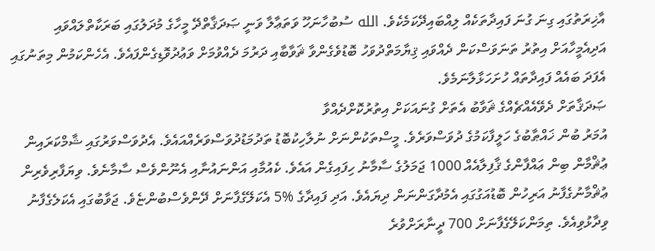އާޚިރަތުގައި ގިނަ ގުނަ ފައިދާތަކެއް ލިއްބައިދޭކަމެކެވެ. الله ސުބުހާނަހޫ ވަތަޢާލާ ވަނީ ޞަދަޤާތްދޭ މީހާގެ މުދަލުގައި ބަރަކާތްލައްވައި އަދިއެމީހާއަށް އިތުރު ތަނަވަސްކަން ދެއްވައި ޤިޔާމަތްދުވަހު ބޮޑުވެގެންވާ ޘަވާބާއި ދަރުމަ ދެއްވުމަށް ވަޢުދުވޮޑިގެންފައެވެ. އެހެންކަމުން މިތަނުގައި އެފަދަ ބައެއް ފައިދާތައް ހުށަހަޅާލާނަމެވެ.
ޞަދަޤާތަށް ދެވޭއެއްޗެއްގެ ޘަވާބު އެތަށް ގުނައަކަށް އިތުރުކޮށްދެއްވާ
އުމަރު ބުން ޚައްޠާބުގެ ހަލީފާކަމުގެ ދުވަސްވަރެވެ. މީސްތަކުންނަށް ނުލާހިކުބޮޑު ތަދުމަޑުދުވަސްވަރެއްއައެވެ. އެދުވަސްވަރުގައި ޝާމްކަރައިން ޢުޘްމާން ބިން ޢައްފާންގެ ޤާފިލާއެއް 1000 ޖަމަލުގެ ސާމާނު ހިފައިގެން އައެވެ. ކެއުމާއި އަންނައުނާއި އެނޫންވެސް ސާމާނެވެ. ވިޔަފާރިވެރިން ޢުޘްމާނުގެފާނު އަރިހުން ބޮޑުއަގުގައި އެމުދާގަންނަން ދިޔައެވެ. އަދި ފައިދާގެ %5 އެކަލޭގެފާނަށް ދޭންވެސްބުންޏެވެ. ޖަވާބުގައި އެކަލެގެފާނު ވިދާޅުވިއެވެ. ތިމަންކަލޭގެފާނަށް 700 ދީނާރަށްވުރެ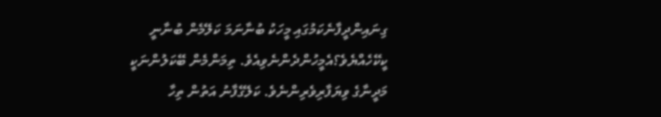ގިނައިންދީފާނެކަމުގައި މީހަކު ބުނާނަމަ ކަލޭމެން ބުނާނީ ކީކޭހެއްޔެވެ؟އެމީހުންދެންނެވިއެވެ. ތިމަންމެން ބޭކަލުންނަކީ މަދީނާގެ ވިޔަފާރިވެރިންނެވެ. ކަލޭގެފާނު އަތުން ތިހާ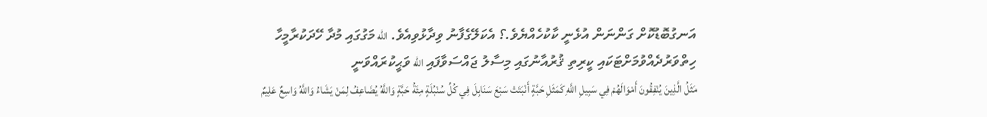އަނގުބޮޑުކޮށް ގަންނަން އުޅެނީ ކާކުހެއްޔެވެ.؟ އެކަލޭގެފާނު ވިދާޅުވިއެވެ. الله މަގުގައި މުދާ ހޭދަކުރާމީހާ ހިތްވަރުދެއްވުމަށްޓަކައި ކީރިތި ޤުރުއާނުގައި މިސާލު ޖައްސަވާފައި الله ވަޙީކުރައްވަނީ
مَثَلُ الَّذِينَ يُنْفِقُونَ أَمْوَالَهُمْ فِي سَبِيلِ اللَّهِ كَمَثَلِ حَبَّةٍ أَنْبَتَتْ سَبْعَ سَنَابِلَ فِي كُلِّ سُنْبُلَةٍ مِئَةُ حَبَّةٍ وَاللَّهُ يُضَاعِفُ لِمَنْ يَشَاءُ وَاللَّهُ وَاسِعٌ عَلِيمٌ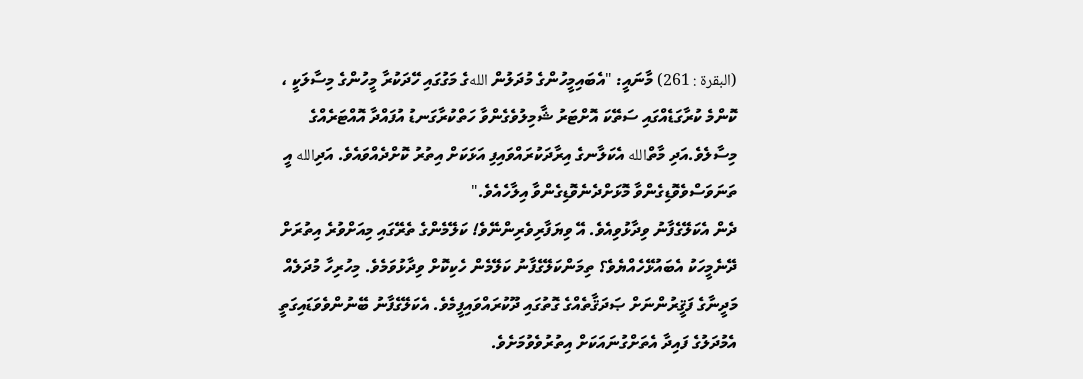(البقرة : 261) މާނައީ: "އެބައިމީހުންގެ މުދަލުން اللهގެ މަގުގައި ހޭދަކުރާ މީހުންގެ މިސާލަކީ ، ކޮންމެ ކުރާގަޑެއްގައި ސަތޭކަ އޮށްޓަރު ޝާމިލުވެގެންވާ ހަތްކުރާގަނޑު އުފައްދާ އޮއްޓަރެއްގެ މިސާލެވެ.އަދި މާތްالله އެކަލާނގެ އިރާދަކުރައްވައިފި އަޅަކަށް އިތުރު ކޮށްދެއްވައެވެ. އަދިالله އީ ތަނަވަސްވެވޮޑިގެންވާ މޮޅަށްދެނެވޮޑިގެންވާ އިލާހެއެވެ."
ދެން އެކަލޭގެފާނު ވިދާޅުވިއެވެ. އޭ ވިޔަފާރިވެރިންނޭވެ! ކަލޭމެންގެ ތެރޭގައި މިއަށްވުރެ އިތުރަށް ދޭނެމީހަކު އެބައުޅޭހެއްޔެވެ؟ ތިމަންކަލޭގެފާނު ކަލޭމެން ހެކިކޮށް ވިދާޅުވަމެވެ. މިހުރިހާ މުދަލެއް މަދީނާގެ ފަޤީރުންނަށް ޞަދަޤާތެއްގެ ގޮތުގައި ދޫކުރައްވައިފީމެވެ. އެކަލޭގެފާނު ބޭނުންވެވަޑައިގަތީ އެމުދަލުގެ ފައިދާ އެތަށްގުނައަކަށް އިތުރުވެވުމަށެވެ.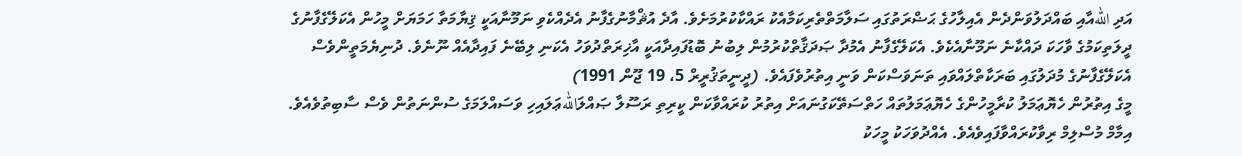އަދި اللهއާއި ބައްދަލުވަންދެން އެއިލާހުގެ ޙަޟްރަތުގައި ސަލާމަތްތެރިކަމާއެކު ރައްކާކުރުމަށެވެ. އާދެ އުޘްމާނުގެފާނު އެދެއްކެވި ނަމޫނާއަކީ ޤިޔާމަތާ ހަމަޔަށް މީހުން އެކަލޭގެފާނުގެ ދީލަތިކަމުގެ ވާހަކަ ދައްކާނެ ނަމޫނާއެކެވެ. އެކަލޭގެފާނު އެމުދާ ޞަދަޤާތްކުރުމުން ލިބުނު ބޮޑުފައިދާއަކީ އާޚިރަތްދުވަހު އެކަނި ލިބޭނެ ފައިދާއެއް ނޫނެވެ. ދުނިޔެމަތީންވެސް އެކަލޭގެފާނުގެ މުދަލުގައި ބަރަކާތްލައްވައި ތަނަވަސްކަން ވަނީ އިތުރުވެފައެވެ. (ދީނީތަޤުރީރް 5، 19 ޖޫން 1991)
މީގެ އިތުރުން ހެޔޮޢަމަލު ކުރާމީހުންގެ ހެޔޮޢަމަލުތައް ހަތްސަތޭކަގުނައަށް އިތުރު ކުރައްވާކަން ކީރިތި ރަސޫލާ ޞައްލަاللهޢަލައިހި ވަސައްލަމަގެ ސުންނަތުން ވެސް ސާބިތުވެއެވެ. އިމާމް މުސްލިމް ރިވާކުރައްވާފައިވެއެވެ. އެއްދުވަހަކު މީހަކު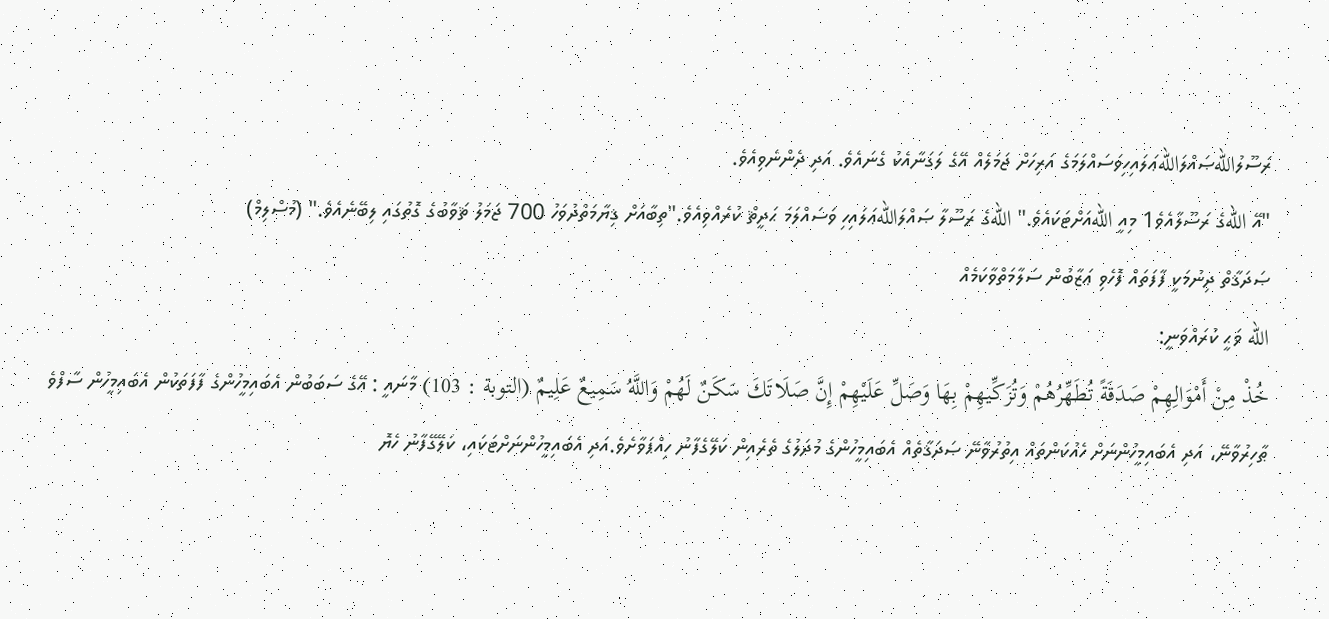ރަސޫލުاللهޞައްލަاللهޢަލައިހިވަސައްލަމަގެ އަރިހަށް ޖަމަލެއް އޭގެ ލަގަނާއެކު ގެނައެވެ. އަދި ދެންނެވިއެވެ.
"އޭ اللهގެ ރަސޫލާއެވެ1 މިއީ اللهއަށްޓަކައެވެ." اللهގެ ރަސޫލާ ޞައްލަاللهޢަލައިހި ވަސައްލަމަ ޙަދީޘް ކުރެއްވިއެވެ."ތިބާއަށް ޤިޔާމަތްދުވަހު 700 ޖަމަލު ޘަވާބުގެ ގޮތުގައި ލިބޭނެއެވެ." (މުސްލިމް)
ޞަދަޤާތް ދިނުމަކީ ފާފަތައް ފޮހެވި ޢަޒާބުން ސަލާމަތްވާކަމެއް
الله ވަޙީ ކުރައްވަނީ:
خُذْ مِنْ أَمْوَالِهِمْ صَدَقَةً تُطَهِّرُهُمْ وَتُزَكِّيهِمْ بِهَا وَصَلِّ عَلَيْهِمْ إِنَّ صَلَاتَكَ سَكَنٌ لَهُمْ وَاللَّهُ سَمِيعٌ عَلِيمٌ (التوبة : 103) މާނައީ : އޭގެ ސަބަބުން އެބައިމީހުންގެ ފާފަތަކުން އެބައިމީހުން ސާފްވެ ޠާހިރުވާނޭ، އަދި އެބައިމީހުންނަށް ހެއުކަންތައް އިތުރުވާނޭ ޞަދަޤާތެއް އެބައިމީހުންގެ މުދަލުގެ ތެރެއިން ކަލޭގެފާނު ހިއްޕަވާށެވެ.އަދި އެބައިމީހުންނަށްޓަކައި، ކަލޭގޭފާނު ހެޔޮ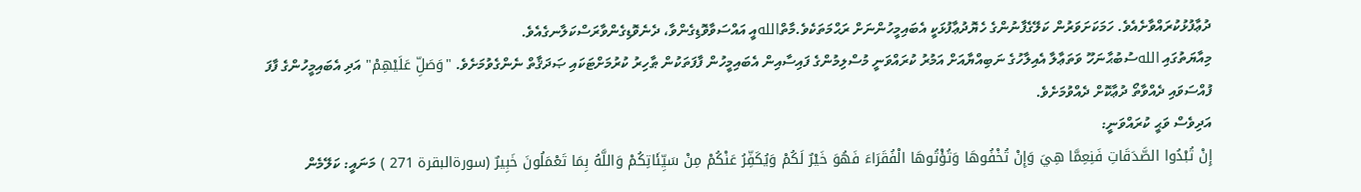ދުޢާފުޅުކުރައްވާށެއެވެ. ހަމަކަށަވަރުން ކަލޭގެފާނުންގެ ހެޔޮދުޢާފުޅަކީ އެބައިމީހުންނަށް ރަޙްމަތަކެވެ.މާތްاللهއީ އައްސަވާވޮޑިގެންވާ، ދެނެވޮޑިގެންވާރަސްކަލާނގެއެވެ.
މިއާޔަތުގައި اللهސުބުޙާނަހޫ ވަތަޢާލާ އެއިލާހުގެ ނަބިއްޔާއަށް އަމުރު ކުރައްވަނީ މުސްލިމުންގެ ފައިސާއިން އެބައިމީހުން ފާފަތަކުން ޠާހިރު ކުރުމަށްޓަކައި ޞަދަޤާތް ނެންގެވުމަށެވެ. "وَصَلِّ عَلَيْهِمْ" އަދި އެބައިމީހުންގެ ފާފަ ފުއްސަވައި ދެއްވާތޯ ދުޢާކޮށް ދެއްވުމަށެވެ.
އަދިވެސް ވަޙީ ކުރައްވަނީ:
إِنْ تُبْدُوا الصَّدَقَاتِ فَنِعِمَّا هِيَ وَإِنْ تُخْفُوهَا وَتُؤْتُوهَا الْفُقَرَاءَ فَهُوَ خَيْرٌ لَكُمْ وَيُكَفِّرُ عَنْكُمْ مِنْ سَيِّئَاتِكُمْ وَاللَّهُ بِمَا تَعْمَلُونَ خَبِيرٌ (سورةالبقرة 271 ) މަނައީ: ކަލޭމެން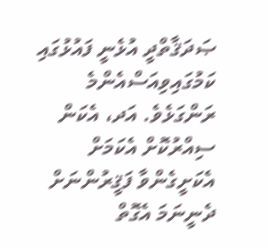ޞަދަޤާތްދީ އުޅެނީ ފައުޅުގައި ކަމުގައިވިއަސްއެންމެ ރަންގަޅެވެ. އަދ، އެކަން ސިއްރުކޮށް އެކަމަށް އެކަށީގެންވާ ފަޤީރުންނަށް ދެނީނަމަ އެގޮތް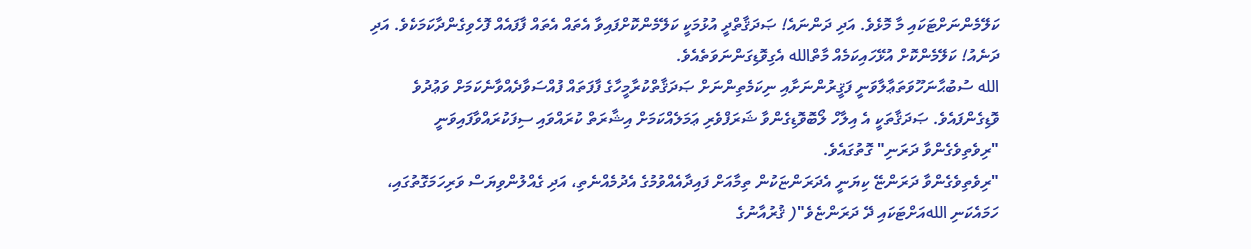ކަލޭމެންނަށްޓަކައި މާ މޮޅެވެ. އަދި ދަންނައެ! ޞަދަޤާތްދީ އުޅުމަކީ ކަލޭމެންކޮށްފައިވާ އެތައް އެތައް ފާފައެއް ފޮހެވިގެންދާކަމަކެވެ. އަދި ދަނެއު! ކަލޭމެންކޮށް އުޅޭހައިކަމެއް މާތްالله އެގިވޮޑިގަންނަވަތެއެވެ.
الله ސުބުޙާނަހޫވަތަޢާލާވަނީ ފަޤީރުންނަށާއި ނިކަމެތިންނަށް ޞަދަޤާތްކުރާމީހާގެ ފާފަތައް ފުއްސަވާދެއްވާނެކަމަށް ވަޢުދުވެ ވޮޑިގެންފައެވެ. ޞަދަޤާތަކީ އެ އިލާހް ލޯބޮވޮޑިގެންވާ ޝަރަފްވެރި ޢަމަލެއްކަމަށް އިޝާރަތް ކުރައްވައި ސިފަކުރައްވާފައިވަނީ "ރިވެތިވެގެންވާ ދަރަނި" ގޮތުގައެވެ.
"ރިވެތިވެގެންވާ ދަރަންޏޭ ކިޔަނީ އެދަރަންޏަކުން ތިމާއަށް ފައިދާއެއްވުމުގެ އެދުމެއްނެތި، އަދި ގެއްލުންވިޔަސް ވަރިހަމަގޮތުގައި، ހަމައެކަނި اللهއަށްޓަކައި ދޭ ދަރަންޏެވެ"( ޤުރުއާނުގެ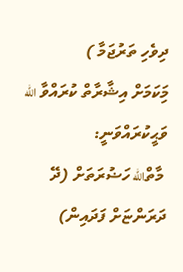ދިވެހި ތަރުޖަމާ )
މިަކަމަށް އިޝާރާތް ކުރައްވާ الله ވަޙީކުރައްވަނީ:
 މާތްالله ހަޟުރަތަށް (ދޭ ދަރަންޏަށް ފަދައިން)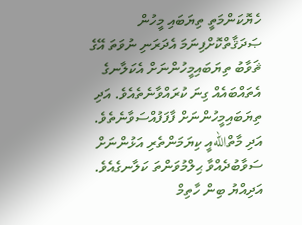ހެޔޮކަންމަތީ ތިޔަބައި މީހުން ޞަދަޤާތްކޮށްފިނަމަ އެދަރަނި ނުވަތަ އޭގެ ޘަވާބު ތިޔަބައިމީހުންނަށް އެކަލާނގެ އެތައްބައެއް ގިނަ ކުރައްވާނެތެއެވެ. އަދި ތިޔަބައިމީހުންނަށް ފާފަފުއްސަވާނެތެވެ. އަދި މާތްاللهއީ ކިޔަމަންތެރި އަޅުންނަށް ސަވާބުދެއްވާ ޙިލްމުވަންތަ ކަލާނގެއެވެ.
އަދިއްޔު ބިން ހާތިމް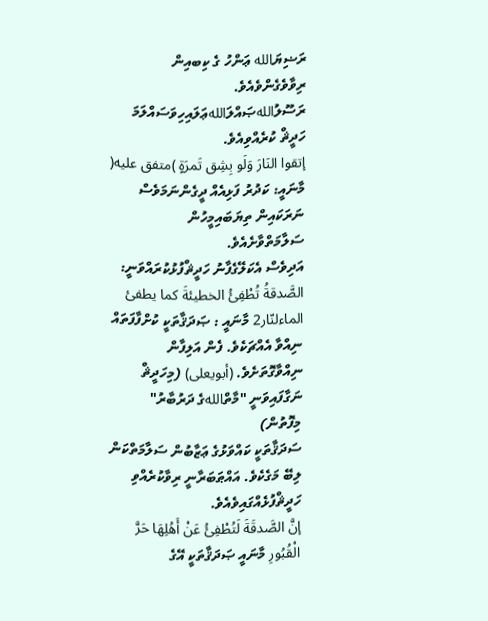ރަޟިޔަالله ޢަންހު ގެ ކިބއިން ރިވާވެގެންވެއެވެ. ރަސޫލުاللهޞައްލަاللهޢަލައިހިވަސައްލަމަ ހަދީޘް ކުރެއްވިއެވެ.
إتقوا النَارَ وَلَو بِشِق تَمرَةٍ )متفق عليه( މާނައީ: ކަދުރު ފަޅިއެއް ދީގެންނަމަވެސް ނަރަކައިން ތިޔަބައިމީހުން ސަލާމަތްވާށެއެވެ.
އަދިވެސް އެކަލޭގެފާނު ހަދީޘްފުޅުކުރައްވަނީ:
الصَّدقةُ تُطْفِئُ الخطيئةَ كما يطفئ الماءلنّار2 މާނައީ : ޞަދަޤާތަކީ ކުށްފާފަތައް ނިއްވާ އެއްޗަކެވެ. ފެން އަލިފާން ނިއްވާގޮތަށެވެ. (أبويعلى) (މިހަދީޘް ނަގާފައިވަނީ "މާތްاللهގެ ދަރުބާރު" މިފޮތުން)
ސަދަޤާތަކީ ކައްވަޅުގެ ޢަޒާބުން ސަލާމަތްކަން ލިބޭ މަގެކެވެ. އައްޠަބަރާނީ ރިވާކުރެއްވި ހަދީޘްފުޅެއްގައިވެއެވެ.
إنَّ الصَّدقَةَ لَتُطْفِئُ عَنْ أَهُلِهَا حَرَّ الْقُبُورِ މާނައީ ޞަދަޤާތަކީ އޭގެ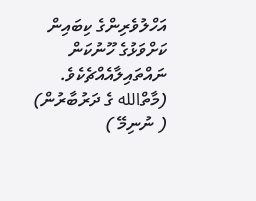އަހްލުވެރިންގެ ކިބައިން ކަށްވަޅުގެ ހޫނުކަން ނައްތައިލާއެއްޗެކެވެ. (މާތްالله ގެ ދަރުބާރުން)
( ނުނިމޭ )